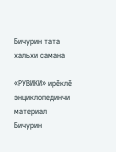Бичурин тата хальхи самана

«РУВИКИ» ирӗклӗ энциклопединчи материал
Бичурин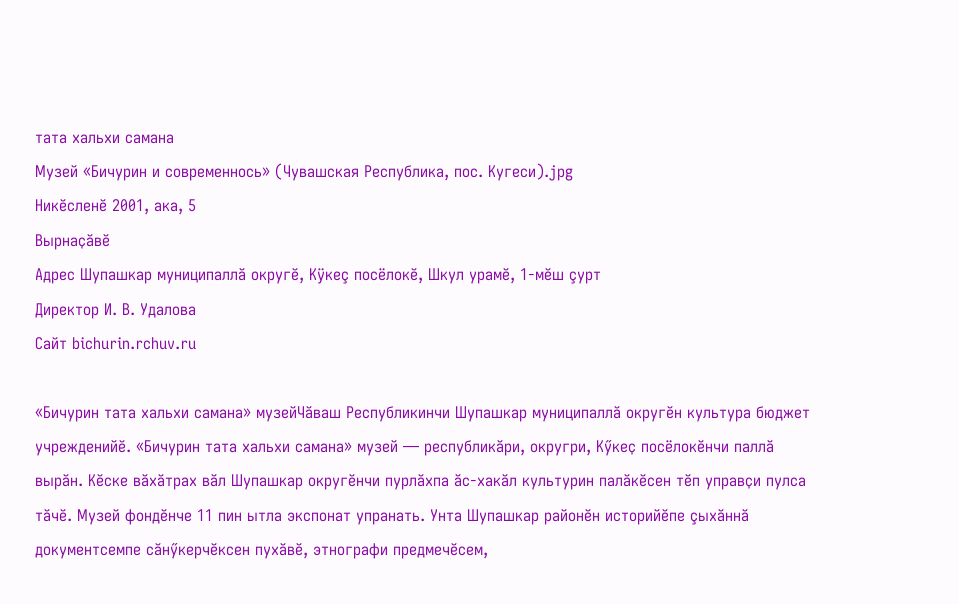тата хальхи самана
Музей «Бичурин и современнось» (Чувашская Республика, пос. Кугеси).jpg
Никӗсленӗ 2001, ака, 5
Вырнаҫӑвӗ
Адрес Шупашкар муниципаллӑ округӗ, Кÿкеç посёлокӗ, Шкул урамӗ, 1-мӗш çурт
Директор И. В. Удалова
Сайт bichurin.rchuv.ru

«Бичурин тата хальхи самана» музейЧӑваш Республикинчи Шупашкар муниципаллӑ округӗн культура бюджет учрежденийӗ. «Бичурин тата хальхи самана» музей — республикӑри, округри, Кӳкеҫ посёлокӗнчи паллӑ вырӑн. Кӗске вӑхӑтрах вӑл Шупашкар округӗнчи пурлӑхпа ӑс-хакӑл культурин палӑкӗсен тӗп управҫи пулса тӑчӗ. Музей фондӗнче 11 пин ытла экспонат упранать. Унта Шупашкар районӗн историйӗпе çыхăннă документсемпе сӑнӳкерчӗксен пухӑвӗ, этнографи предмечӗсем,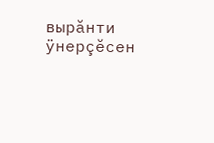вырӑнти ÿнерçӗсен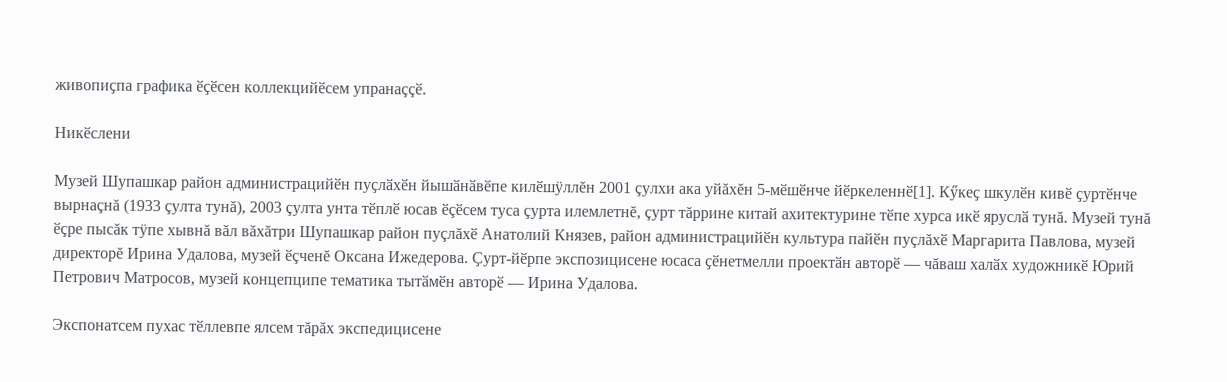живопиҫпа графика ӗҫӗсен коллекцийӗсем упранаççӗ.

Никӗслени

Музей Шупашкар район администрацийӗн пуҫлӑхӗн йышӑнӑвӗпе килӗшÿллĕн 2001 çулхи ака уйăхĕн 5-мӗшӗнче йӗркеленнӗ[1]. Кӳкеҫ шкулӗн кивӗ ҫуртӗнче вырнаçнă (1933 çулта тунă), 2003 çулта унта тӗплӗ юсав ӗçӗсем туса çурта илемлетнĕ, çурт тăррине китай ахитектурине тӗпе хурса икӗ яруслӑ тунă. Музей тунă ӗçре пысăк тÿпе хывнă вăл вăхăтри Шупашкар район пуçлăхӗ Анатолий Князев, район администрацийӗн культура пайӗн пуçлăхӗ Маргарита Павлова, музей директорĕ Ирина Удалова, музей ӗçченĕ Оксана Ижедерова. Ҫурт-йӗрпе экспозицисене юсаса ҫӗнетмелли проектӑн авторӗ — чăваш халӑх художникӗ Юрий Петрович Матросов, музей концепципе тематика тытӑмӗн авторӗ — Ирина Удалова.

Экспонатсем пухас тӗллевпе ялсем тăрăх экспедицисене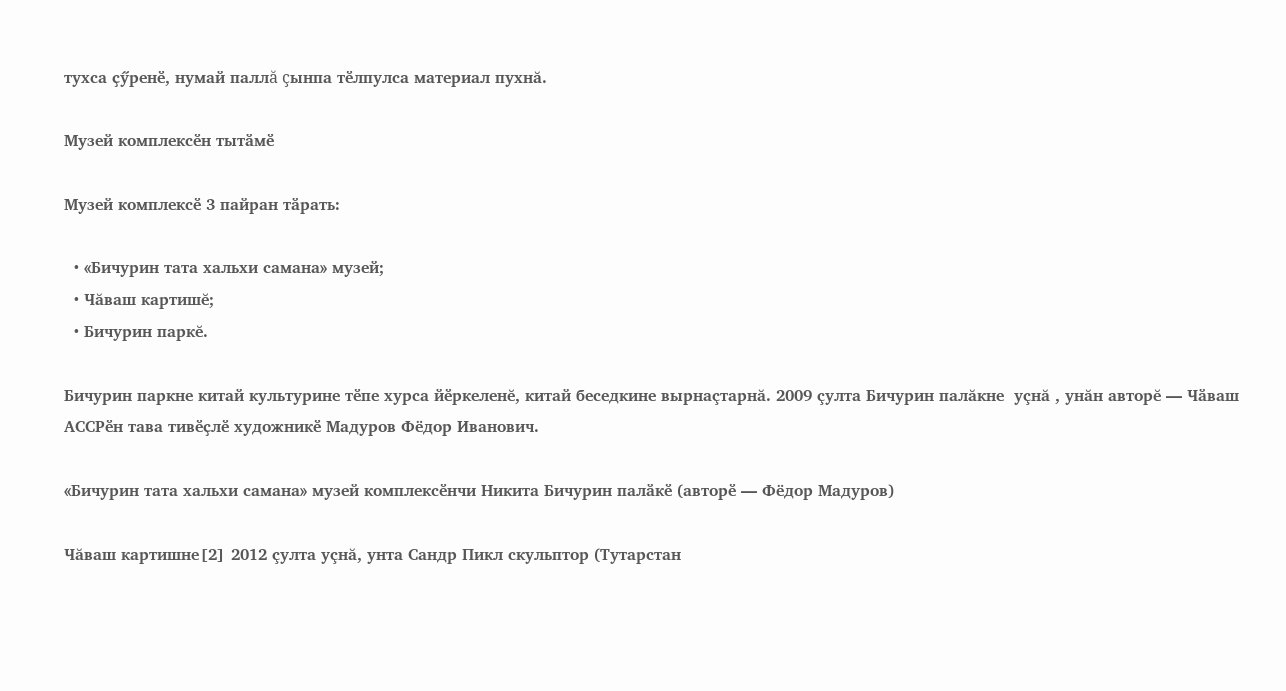тухса ҫӳренӗ, нумай паллă çынпа тӗлпулса материал пухнă.

Музей комплексӗн тытӑмӗ

Музей комплексӗ 3 пайран тӑрать:

  • «Бичурин тата хальхи самана» музей;
  • Чăваш картишĕ;
  • Бичурин паркĕ.

Бичурин паркне китай культурине тӗпе хурса йӗркеленĕ, китай беседкине вырнаçтарнă. 2009 çулта Бичурин палăкне  уçнă , унăн авторĕ — Чӑваш АССРӗн тава тивӗҫлӗ художникӗ Мадуров Фёдор Иванович.

«Бичурин тата хальхи самана» музей комплексӗнчи Никита Бичурин палӑкӗ (авторӗ — Фёдор Мадуров)

Чăваш картишне[2] 2012 çулта уçнă, унта Сандр Пикл скульптор (Тутарстан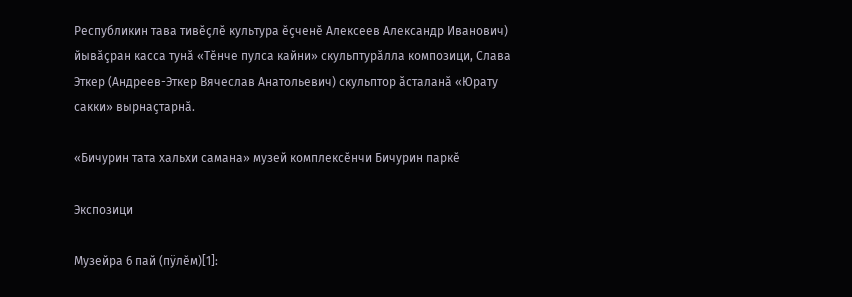Республикин тава тивӗҫлӗ культура ӗҫченӗ Алексеев Александр Иванович) йывăçран касса тунă «Тӗнче пулса кайни» скульптурăлла композици, Слава Эткер (Андреев-Эткер Вячеслав Анатольевич) скульптор ăсталанă «Юрату сакки» вырнаҫтарнӑ.

«Бичурин тата хальхи самана» музей комплексӗнчи Бичурин паркӗ

Экспозици

Музейра 6 пай (пÿлӗм)[1]: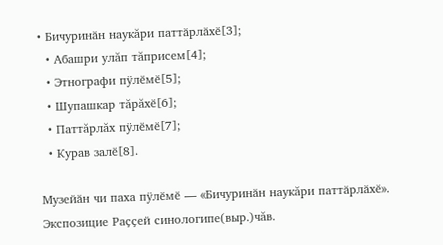• Бичуринӑн наукăри паттӑрлӑхӗ[3];
  • Абашри улăп тăприсем[4];
  • Этнографи пÿлӗмӗ[5];
  • Шупашкар тăрăхӗ[6];
  • Паттăрлăх пÿлӗмӗ[7];
  • Курав залӗ[8].

Музейӑн чи паха пÿлӗмӗ — «Бичуринӑн наукăри паттӑрлӑхӗ». Экспозицие Раҫҫей синологипе(выр.)чăв.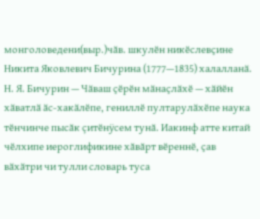монголоведени(выр.)чăв. шкулӗн никӗслевҫине Никита Яковлевич Бичурина (1777—1835) халалланӑ. Н. Я. Бичурин — Чӑваш ҫӗрӗн мӑнаҫлӑхӗ — хӑйӗн хӑватлӑ ӑс-хакӑлӗпе, гениллӗ пултарулӑхӗпе наука тӗнчинче пысăк çитӗнÿсем тунă. Иакинф атте китай чӗлхипе иероглификине хăвăрт вӗреннӗ, ҫав вӑхӑтри чи тулли словарь туса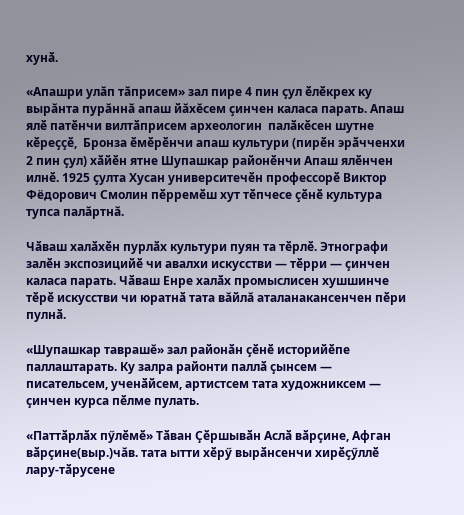хунӑ.

«Апашри улăп тăприсем» зал пире 4 пин ҫул ӗлӗкрех ку вырăнта пурăннă апаш йăхĕсем çинчен каласа парать. Апаш ялӗ патӗнчи вилтӑприсем археологин  палӑкӗсен шутне кӗреҫҫӗ,  Бронза ӗмӗрӗнчи апаш культури (пирӗн эрӑчченхи 2 пин ҫул) хӑйӗн ятне Шупашкар районӗнчи Апаш ялӗнчен илнӗ. 1925 ҫулта Хусан университечӗн профессорӗ Виктор Фёдорович Смолин пӗрремӗш хут тӗпчесе çӗнӗ культура тупса палăртнă.

Чӑваш халӑхӗн пурлӑх культури пуян та тӗрлӗ. Этнографи залӗн экспозицийӗ чи авалхи искусстви — тӗрри — ҫинчен каласа парать. Чӑваш Енре халӑх промыслисен хушшинче тӗрӗ искусстви чи юратнӑ тата вăйлă аталанакансенчен пӗри пулнӑ.

«Шупашкар таврашĕ» зал районӑн ҫӗнӗ историйӗпе паллаштарать. Ку залра районти паллӑ ҫынсем — писательсем, ученӑйсем, артистсем тата художниксем — ҫинчен курса пӗлме пулать.

«Паттӑрлӑх пӳлӗмӗ» Тӑван Ҫӗршывӑн Аслӑ вӑрҫине, Афган вӑрҫине(выр.)чăв. тата ытти хӗрӳ вырӑнсенчи хирӗҫӳллӗ лару-тӑрусене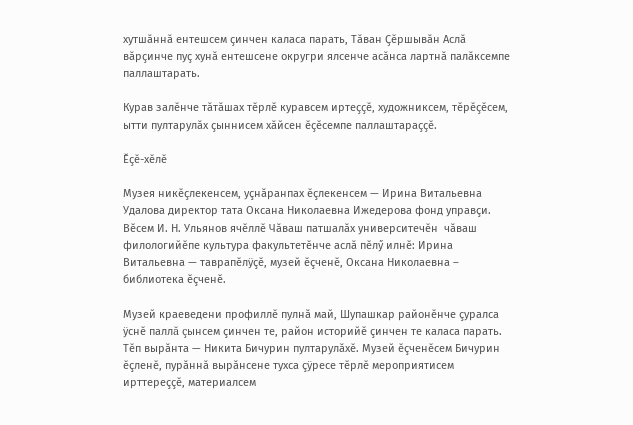хутшӑннӑ ентешсем ҫинчен каласа парать, Тӑван Ҫӗршывӑн Аслӑ вӑрҫинче пуҫ хунӑ ентешсене округри ялсенче асӑнса лартнӑ палӑксемпе паллаштарать.

Курав залӗнче тӑтӑшах тӗрлӗ куравсем иртеҫҫӗ, художниксем, тӗрӗҫӗсем, ытти пултарулӑх ҫыннисем хӑйсен ӗҫӗсемпе паллаштараҫҫӗ.

Ӗҫӗ-хӗлӗ

Музея никӗҫлекенсем, уçнăранпах ӗçлекенсем — Ирина Витальевна Удалова директор тата Оксана Николаевна Ижедерова фонд управçи. Вĕсем И. Н. Ульянов ячӗллӗ Чăваш патшалăх университечӗн  чăваш филологийӗпе культура факультетӗнче аслӑ пӗлӳ илнӗ: Ирина Витальевна — таврапӗлÿçӗ, музей ӗçченӗ, Оксана Николаевна – библиотека ĕçченĕ.

Музей краеведени профиллӗ пулнă май, Шупашкар районӗнче çуралса ÿснӗ паллă çынсем çинчен те, район историйӗ çинчен те каласа парать. Тӗп вырăнта — Никита Бичурин пултарулăхӗ. Музей ӗçченӗсем Бичурин ӗçленӗ, пурăннӑ вырăнсене тухса çÿресе тӗрлӗ мероприятисем ирттереççӗ, материалсем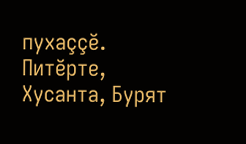пухаççӗ. Питӗрте, Хусанта, Бурят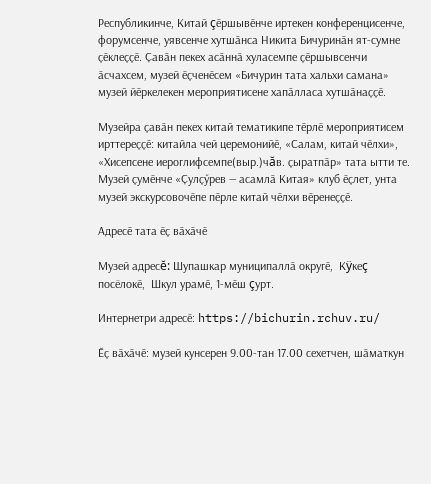Республикинче, Китай çӗршывӗнче иртекен конференцисенче, форумсенче, уявсенче хутшӑнса Никита Бичуринӑн ят-сумне ҫӗклеҫҫӗ. Ҫавӑн пекех асӑннӑ хуласемпе ҫӗршывсенчи ӑсчахсем, музей ӗҫченӗсем «Бичурин тата хальхи самана» музей йӗркелекен мероприятисене хапӑлласа хутшӑнаҫҫӗ.

Музейра ҫавӑн пекех китай тематикипе тӗрлӗ мероприятисем ирттереҫҫӗ: китайла чей церемонийӗ, «Салам, китай чӗлхи», «Хисепсене иероглифсемпе(выр.)чăв. ҫыратпӑр» тата ытти те. Музей ҫумӗнче «Ҫулҫӳрев — асамлӑ Китая» клуб ӗҫлет, унта музей экскурсовочӗпе пӗрле китай чӗлхи вӗренеҫҫӗ.

Адресӗ тата ӗҫ вӑхӑчӗ

Музей адресĕ: Шупашкар муниципаллӑ округӗ,  Кÿкеç посёлокӗ,  Шкул урамӗ, 1-мӗш çурт.

Интернетри адресӗ: https://bichurin.rchuv.ru/

Ӗҫ вӑхӑчӗ: музей кунсерен 9.00-тан 17.00 сехетчен, шӑматкун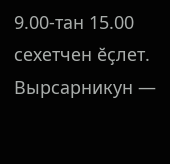9.00-тан 15.00 сехетчен ӗҫлет. Вырсарникун —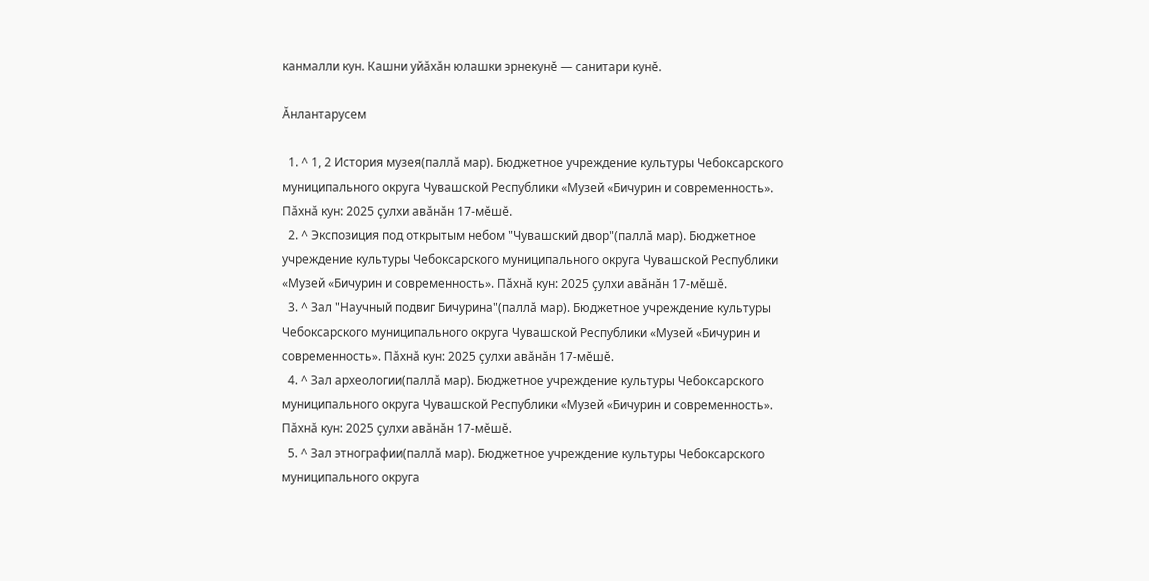канмалли кун. Кашни уйӑхӑн юлашки эрнекунӗ — санитари кунӗ.

Ӑнлантарусем

  1. ^ 1, 2 История музея(паллӑ мар). Бюджетное учреждение культуры Чебоксарского муниципального округа Чувашской Республики «Музей «Бичурин и современность». Пӑхнӑ кун: 2025 ҫулхи авӑнӑн 17-мӗшӗ.
  2. ^ Экспозиция под открытым небом "Чувашский двор"(паллӑ мар). Бюджетное учреждение культуры Чебоксарского муниципального округа Чувашской Республики «Музей «Бичурин и современность». Пӑхнӑ кун: 2025 ҫулхи авӑнӑн 17-мӗшӗ.
  3. ^ Зал "Научный подвиг Бичурина"(паллӑ мар). Бюджетное учреждение культуры Чебоксарского муниципального округа Чувашской Республики «Музей «Бичурин и современность». Пӑхнӑ кун: 2025 ҫулхи авӑнӑн 17-мӗшӗ.
  4. ^ Зал археологии(паллӑ мар). Бюджетное учреждение культуры Чебоксарского муниципального округа Чувашской Республики «Музей «Бичурин и современность». Пӑхнӑ кун: 2025 ҫулхи авӑнӑн 17-мӗшӗ.
  5. ^ Зал этнографии(паллӑ мар). Бюджетное учреждение культуры Чебоксарского муниципального округа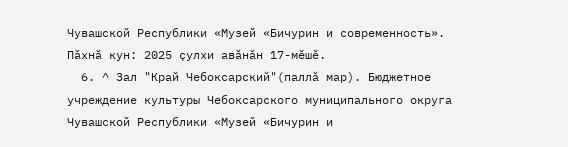Чувашской Республики «Музей «Бичурин и современность». Пӑхнӑ кун: 2025 ҫулхи авӑнӑн 17-мӗшӗ.
  6. ^ Зал "Край Чебоксарский"(паллӑ мар). Бюджетное учреждение культуры Чебоксарского муниципального округа Чувашской Республики «Музей «Бичурин и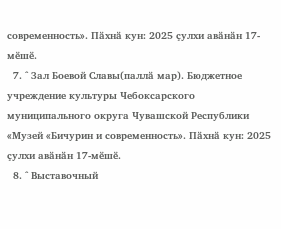современность». Пӑхнӑ кун: 2025 ҫулхи авӑнӑн 17-мӗшӗ.
  7. ^ Зал Боевой Славы(паллӑ мар). Бюджетное учреждение культуры Чебоксарского муниципального округа Чувашской Республики «Музей «Бичурин и современность». Пӑхнӑ кун: 2025 ҫулхи авӑнӑн 17-мӗшӗ.
  8. ^ Выставочный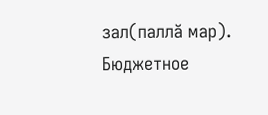зал(паллӑ мар). Бюджетное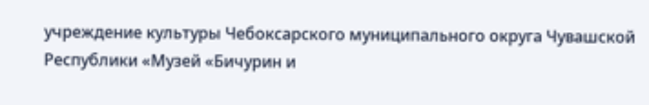учреждение культуры Чебоксарского муниципального округа Чувашской Республики «Музей «Бичурин и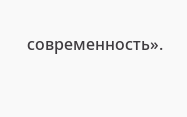современность».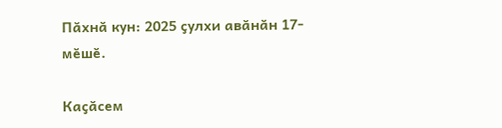Пӑхнӑ кун: 2025 ҫулхи авӑнӑн 17-мӗшӗ.

Каҫӑсем